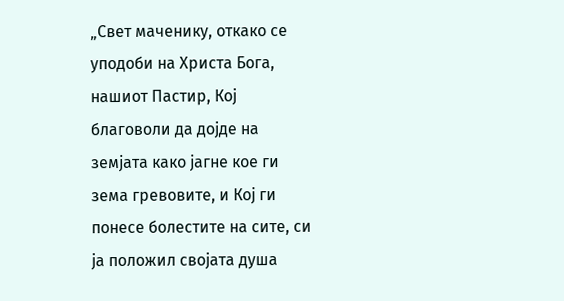„Свет маченику, откако се уподоби на Христа Бога, нашиот Пастир, Кој благоволи да дојде на земјата како јагне кое ги зема гревовите, и Кој ги понесе болестите на сите, си ја положил својата душа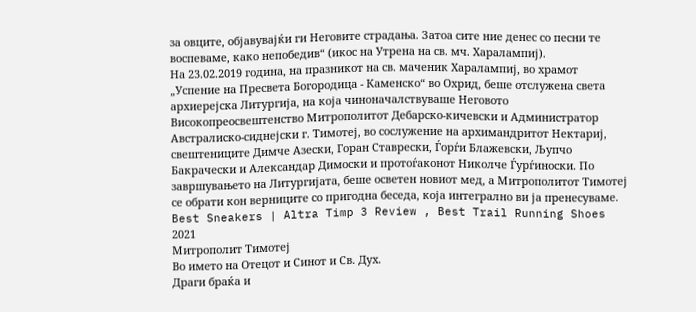за овците, објавувајќи ги Неговите страдања. Затоа сите ние денес со песни те воспеваме, како непобедив“ (икос на Утрена на св. мч. Харалампиј).
На 23.02.2019 година, на празникот на св. маченик Харалампиј, во храмот „Успение на Пресвета Богородица - Каменско“ во Охрид, беше отслужена света архиерејска Литургија, на која чиноначалствуваше Неговото Високопреосвештенство Митрополитот Дебарско-кичевски и Администратор Австралиско-сиднејски г. Тимотеј, во сослужение на архимандритот Нектариј, свештениците Димче Азески, Горан Ставрески, Ѓорѓи Блажевски, Љупчо Бакрачески и Александар Димоски и протоѓаконот Николче Ѓурѓиноски. По завршувањето на Литургијата, беше осветен новиот мед, а Митрополитот Тимотеј се обрати кон верниците со пригодна беседа, која интегрално ви ја пренесуваме.
Best Sneakers | Altra Timp 3 Review , Best Trail Running Shoes 2021
Митрополит Тимотеј
Во името на Отецот и Синот и Св. Дух.
Драги браќа и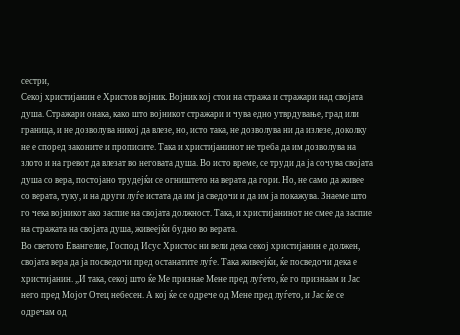сестри,
Секој христијанин е Христов војник. Војник кој стои на стража и стражари над својата душа. Стражари онака, како што војникот стражари и чува едно утврдување, град или граница, и не дозволува никој да влезе, но, исто така, не дозволува ни да излезе, доколку не е според законите и прописите. Така и христијанинот не треба да им дозволува на злото и на гревот да влезат во неговата душа. Во исто време, се труди да ја сочува својата душа со вера, постојано трудејќи се огништето на верата да гори. Но, не само да живее со верата, туку, и на други луѓе истата да им ја сведочи и да им ја покажува. Знаеме што го чека војникот ако заспие на својата должност. Така, и христијанинот не смее да заспие на стражата на својата душа, живеејќи будно во верата.
Во светото Евангелие, Господ Исус Христос ни вели дека секој христијанин е должен, својата вера да ја посведочи пред останатите луѓе. Така живеејќи, ќе посведочи дека е христијанин. „И така, секој што ќе Ме признае Мене пред луѓето, ќе го признаам и Јас него пред Мојот Отец небесен. А кој ќе се одрече од Мене пред луѓето, и Јас ќе се одречам од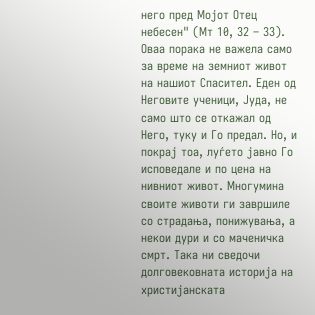него пред Мојот Отец небесен" (Мт 10, 32 – 33). Оваа порака не важела само за време на земниот живот на нашиот Спасител. Еден од Неговите ученици, Јуда, не само што се откажал од Него, туку и Го предал. Но, и покрај тоа, луѓето јавно Го исповедале и по цена на нивниот живот. Многумина своите животи ги завршиле со страдања, понижувања, а некои дури и со маченичка смрт. Така ни сведочи долговековната историја на христијанската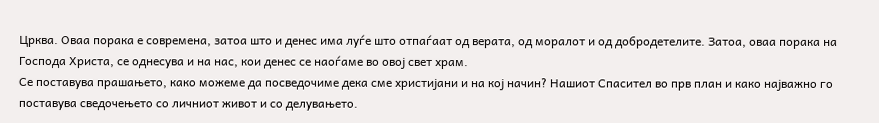Црква. Оваа порака е современа, затоа што и денес има луѓе што отпаѓаат од верата, од моралот и од добродетелите. Затоа, оваа порака на Господа Христа, се однесува и на нас, кои денес се наоѓаме во овој свет храм.
Се поставува прашањето, како можеме да посведочиме дека сме христијани и на кој начин? Нашиот Спасител во прв план и како најважно го поставува сведочењето со личниот живот и со делувањето.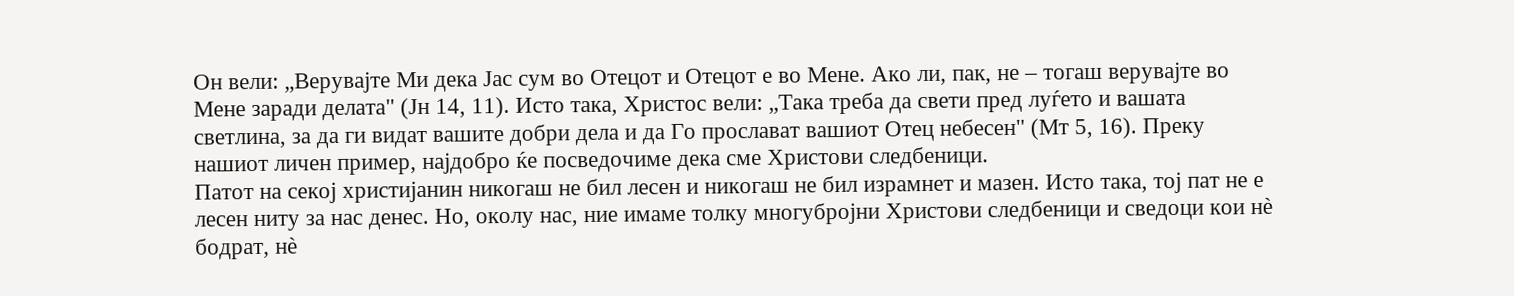Он вели: „Верувајте Ми дека Јас сум во Отецот и Отецот е во Мене. Ако ли, пак, не – тогаш верувајте во Мене заради делата" (Јн 14, 11). Исто така, Христос вели: „Така треба да свети пред луѓето и вашата светлина, за да ги видат вашите добри дела и да Го прослават вашиот Отец небесен" (Мт 5, 16). Преку нашиот личен пример, најдобро ќе посведочиме дека сме Христови следбеници.
Патот на секој христијанин никогаш не бил лесен и никогаш не бил израмнет и мазен. Исто така, тој пат не е лесен ниту за нас денес. Но, околу нас, ние имаме толку многубројни Христови следбеници и сведоци кои нè бодрат, нè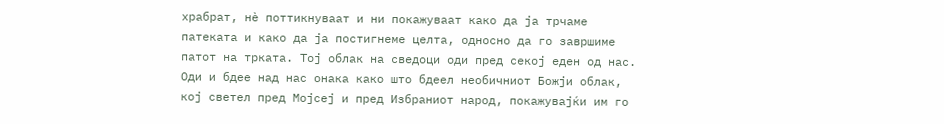храбрат, нè поттикнуваат и ни покажуваат како да ја трчаме патеката и како да ја постигнеме целта, односно да го завршиме патот на трката. Тој облак на сведоци оди пред секој еден од нас. Оди и бдее над нас онака како што бдеел необичниот Божји облак, кој светел пред Мојсеј и пред Избраниот народ, покажувајќи им го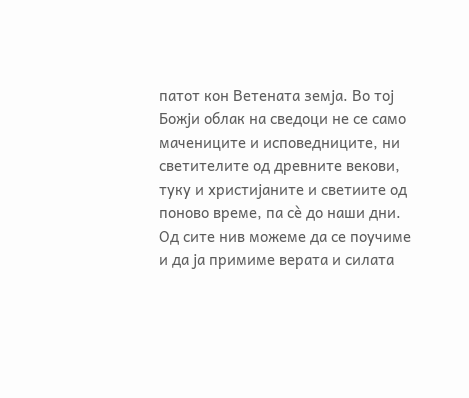патот кон Ветената земја. Во тој Божји облак на сведоци не се само мачениците и исповедниците, ни светителите од древните векови, туку и христијаните и светиите од поново време, па сè до наши дни. Од сите нив можеме да се поучиме и да ја примиме верата и силата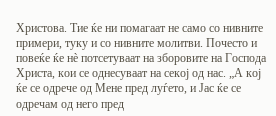Христова. Тие ќе ни помагаат не само со нивните примери, туку и со нивните молитви. Почесто и повеќе ќе нè потсетуваат на зборовите на Господа Христа, кои се однесуваат на секој од нас. „А кој ќе се одрече од Мене пред луѓето, и Јас ќе се одречам од него пред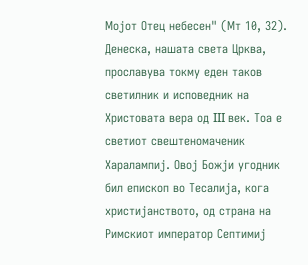Мојот Отец небесен" (Мт 10, 32).
Денеска, нашата света Црква, прославува токму еден таков светилник и исповедник на Христовата вера од III век. Тоа е светиот свештеномаченик Харалампиј. Овој Божји угодник бил епископ во Тесалија, кога христијанството, од страна на Римскиот император Септимиј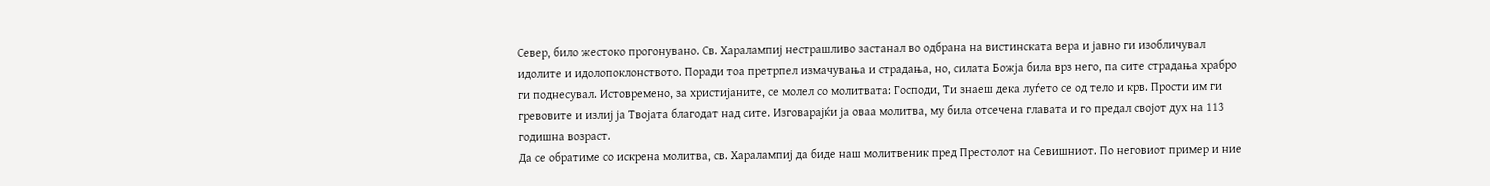Север, било жестоко прогонувано. Св. Харалампиј нестрашливо застанал во одбрана на вистинската вера и јавно ги изобличувал идолите и идолопоклонството. Поради тоа претрпел измачувања и страдања, но, силата Божја била врз него, па сите страдања храбро ги поднесувал. Истовремено, за христијаните, се молел со молитвата: Господи, Ти знаеш дека луѓето се од тело и крв. Прости им ги гревовите и излиј ја Твојата благодат над сите. Изговарајќи ја оваа молитва, му била отсечена главата и го предал својот дух на 113 годишна возраст.
Да се обратиме со искрена молитва, св. Харалампиј да биде наш молитвеник пред Престолот на Севишниот. По неговиот пример и ние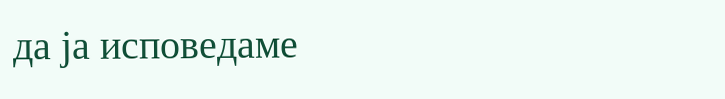да ја исповедаме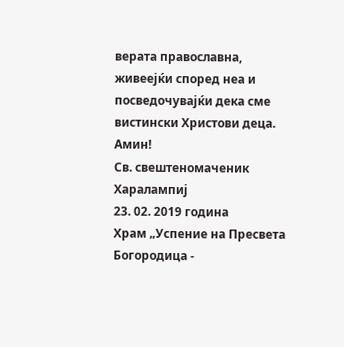верата православна, живеејќи според неа и посведочувајќи дека сме вистински Христови деца. Амин!
Св. свештеномаченик Харалампиј
23. 02. 2019 година
Храм „Успение на Пресвета Богородица -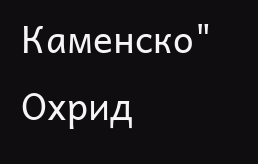Каменско" Охрид